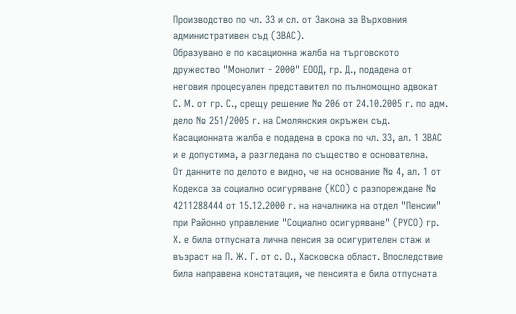Производство по чл. 33 и сл. от Закона за Върховния административен съд (ЗВАС).
Образувано е по касационна жалба на търговското дружество "Монолит - 2000" ЕООД, гр. Д., подадена от неговия процесуален представител по пълномощно адвокат С. М. от гр. С., срещу решение № 206 от 24.10.2005 г. по адм. дело № 251/2005 г. на Смолянския окръжен съд.
Касационната жалба е подадена в срока по чл. 33, ал. 1 ЗВАС и е допустима, а разгледана по същество е основателна.
От данните по делото е видно, че на основание № 4, ал. 1 от Кодекса за социално осигуряване (КСО) с разпореждане № 4211288444 от 15.12.2000 г. на началника на отдел "Пенсии" при Районно управление "Социално осигуряване" (РУСО) гр. Х. е била отпусната лична пенсия за осигурителен стаж и възраст на П. Ж. Г. от с. О., Хасковска област. Впоследствие била направена констатация, че пенсията е била отпусната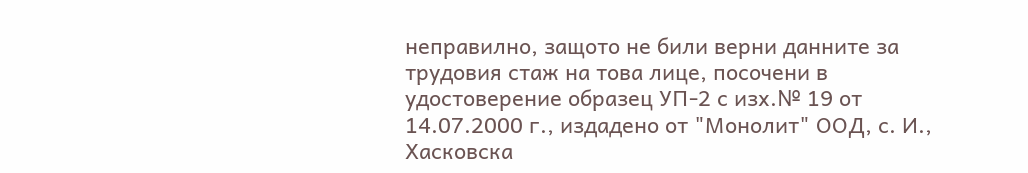неправилно, защото не били верни данните за трудовия стаж на това лице, посочени в удостоверение образец УП-2 с изх.№ 19 от 14.07.2000 г., издадено от "Монолит" ООД, с. И., Хасковска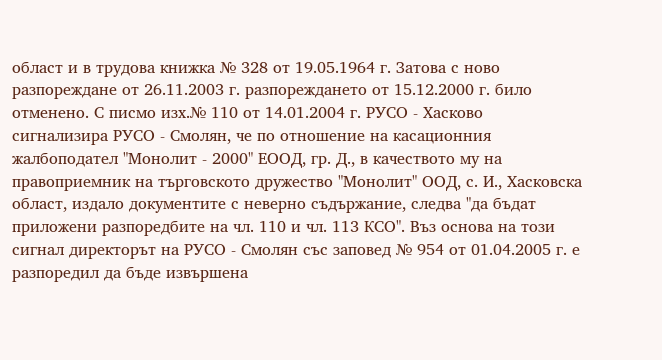област и в трудова книжка № 328 от 19.05.1964 г. Затова с ново разпореждане от 26.11.2003 г. разпореждането от 15.12.2000 г. било отменено. С писмо изх.№ 110 от 14.01.2004 г. РУСО - Хасково сигнализира РУСО - Смолян, че по отношение на касационния жалбоподател "Монолит - 2000" ЕООД, гр. Д., в качеството му на правоприемник на търговското дружество "Монолит" ООД, с. И., Хасковска област, издало документите с неверно съдържание, следва "да бъдат приложени разпоредбите на чл. 110 и чл. 113 КСО". Въз основа на този сигнал директорът на РУСО - Смолян със заповед № 954 от 01.04.2005 г. е разпоредил да бъде извършена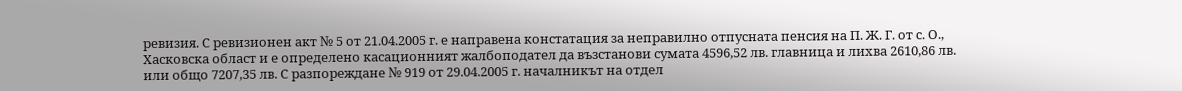ревизия. С ревизионен акт № 5 от 21.04.2005 г. е направена констатация за неправилно отпусната пенсия на П. Ж. Г. от с. О., Хасковска област и е определено касационният жалбоподател да възстанови сумата 4596,52 лв. главница и лихва 2610,86 лв. или общо 7207,35 лв. С разпореждане № 919 от 29.04.2005 г. началникът на отдел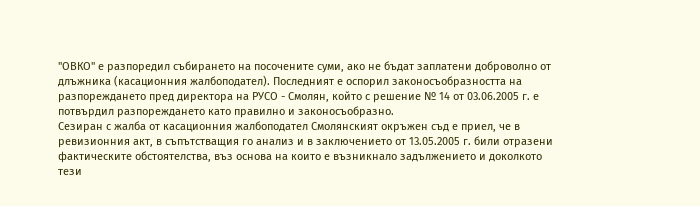"ОВКО" е разпоредил събирането на посочените суми, ако не бъдат заплатени доброволно от длъжника (касационния жалбоподател). Последният е оспорил законосъобразността на разпореждането пред директора на РУСО - Смолян, който с решение № 14 от 03.06.2005 г. е потвърдил разпореждането като правилно и законосъобразно.
Сезиран с жалба от касационния жалбоподател Смолянският окръжен съд е приел, че в ревизионния акт, в съпътстващия го анализ и в заключението от 13.05.2005 г. били отразени фактическите обстоятелства, въз основа на които е възникнало задължението и доколкото тези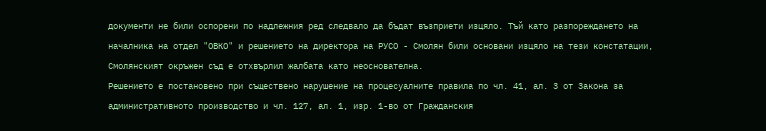документи не били оспорени по надлежния ред следвало да бъдат възприети изцяло. Тъй като разпореждането на началника на отдел "ОВКО" и решението на директора на РУСО - Смолян били основани изцяло на тези констатации, Смолянският окръжен съд е отхвърлил жалбата като неоснователна.
Решението е постановено при съществено нарушение на процесуалните правила по чл. 41, ал. 3 от Закона за административното производство и чл. 127, ал. 1, изр. 1-во от Гражданския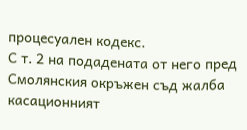процесуален кодекс.
С т. 2 на подадената от него пред Смолянския окръжен съд жалба касационният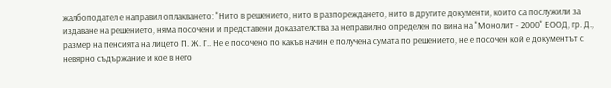жалбоподател е направил оплакването: "Нито в решението, нито в разпореждането, нито в другите документи, които са послужили за издаване на решението, няма посочени и представени доказателства за неправилно определен по вина на "Монолит - 2000" ЕООД, гр. Д., размер на пенсията на лицето П. Ж. Г.. Не е посочено по какъв начин е получена сумата по решението, не е посочен кой е документът с невярно съдържание и кое в него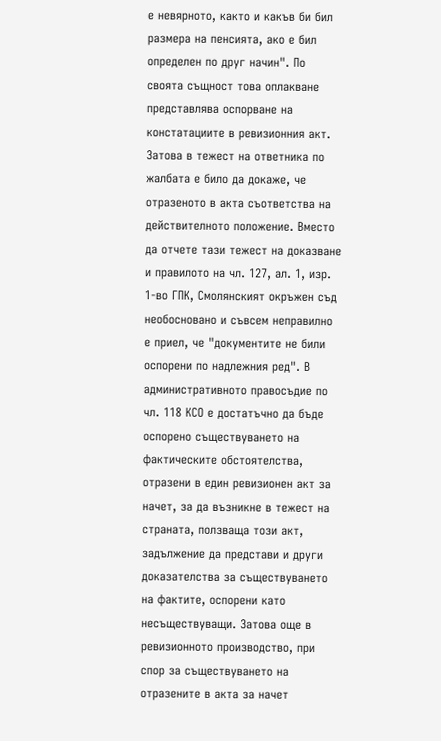е невярното, както и какъв би бил размера на пенсията, ако е бил определен по друг начин". По своята същност това оплакване представлява оспорване на констатациите в ревизионния акт. Затова в тежест на ответника по жалбата е било да докаже, че отразеното в акта съответства на действителното положение. Вместо да отчете тази тежест на доказване и правилото на чл. 127, ал. 1, изр. 1-во ГПК, Смолянският окръжен съд необосновано и съвсем неправилно е приел, че "документите не били оспорени по надлежния ред". В административното правосъдие по чл. 118 КСО е достатъчно да бъде оспорено съществуването на фактическите обстоятелства, отразени в един ревизионен акт за начет, за да възникне в тежест на страната, ползваща този акт, задължение да представи и други доказателства за съществуването на фактите, оспорени като несъществуващи. Затова още в ревизионното производство, при спор за съществуването на отразените в акта за начет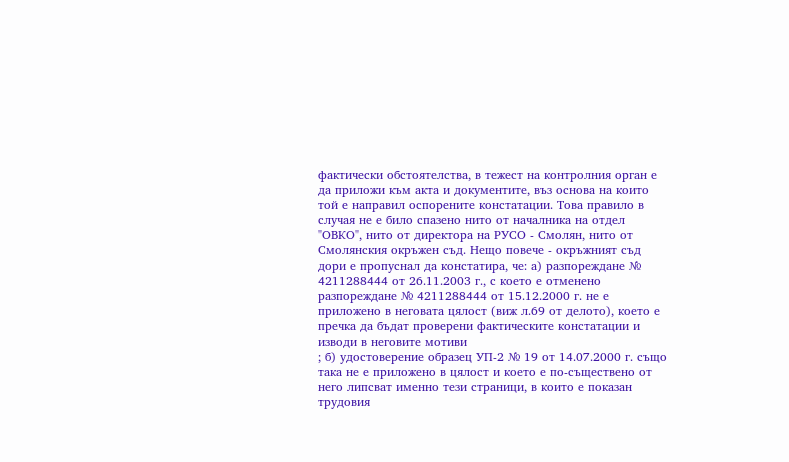фактически обстоятелства, в тежест на контролния орган е да приложи към акта и документите, въз основа на които той е направил оспорените констатации. Това правило в случая не е било спазено нито от началника на отдел "ОВКО", нито от директора на РУСО - Смолян, нито от Смолянския окръжен съд. Нещо повече - окръжният съд дори е пропуснал да констатира, че: а) разпореждане №
4211288444 от 26.11.2003 г., с което е отменено разпореждане № 4211288444 от 15.12.2000 г. не е приложено в неговата цялост (виж л.69 от делото), което е пречка да бъдат проверени фактическите констатации и изводи в неговите мотиви
; б) удостоверение образец УП-2 № 19 от 14.07.2000 г. също така не е приложено в цялост и което е по-съществено от него липсват именно тези страници, в които е показан трудовия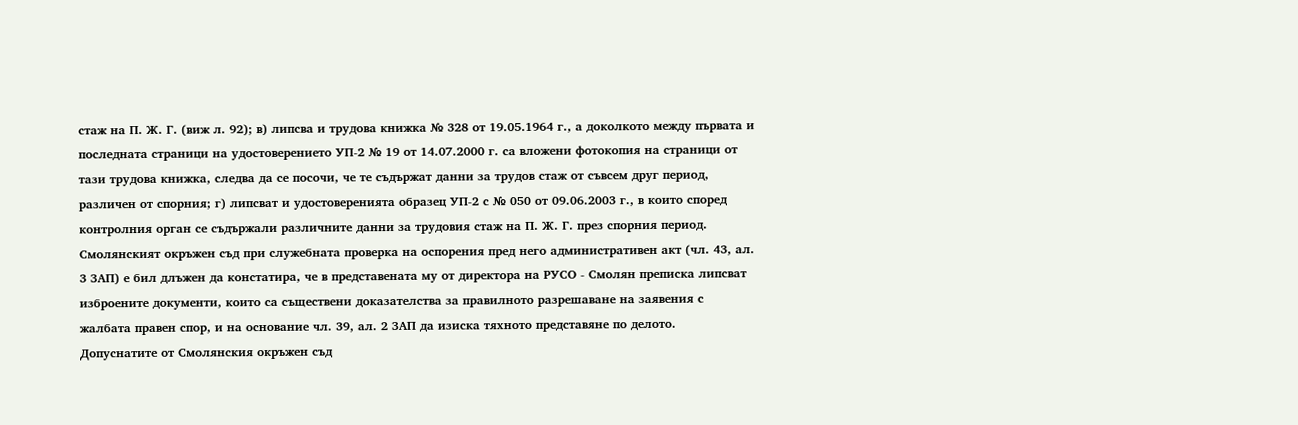стаж на П. Ж. Г. (виж л. 92); в) липсва и трудова книжка № 328 от 19.05.1964 г., а доколкото между първата и последната страници на удостоверението УП-2 № 19 от 14.07.2000 г. са вложени фотокопия на страници от тази трудова книжка, следва да се посочи, че те съдържат данни за трудов стаж от съвсем друг период, различен от спорния; г) липсват и удостоверенията образец УП-2 с № 050 от 09.06.2003 г., в които според контролния орган се съдържали различните данни за трудовия стаж на П. Ж. Г. през спорния период. Смолянският окръжен съд при служебната проверка на оспорения пред него административен акт (чл. 43, ал. 3 ЗАП) е бил длъжен да констатира, че в представената му от директора на РУСО - Смолян преписка липсват изброените документи, които са съществени доказателства за правилното разрешаване на заявения с жалбата правен спор, и на основание чл. 39, ал. 2 ЗАП да изиска тяхното представяне по делото. Допуснатите от Смолянския окръжен съд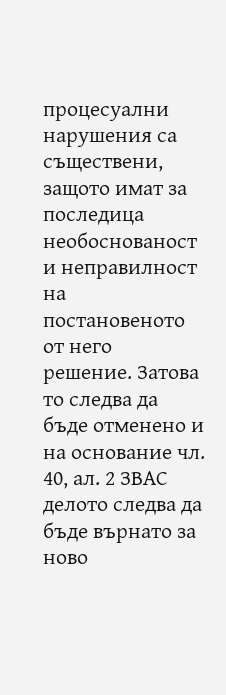процесуални нарушения са съществени, защото имат за последица необоснованост и неправилност на постановеното от него решение. Затова то следва да бъде отменено и на основание чл. 40, ал. 2 ЗВАС делото следва да бъде върнато за ново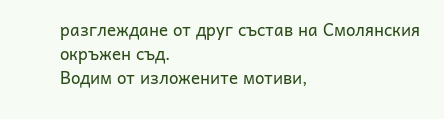разглеждане от друг състав на Смолянския окръжен съд.
Водим от изложените мотиви,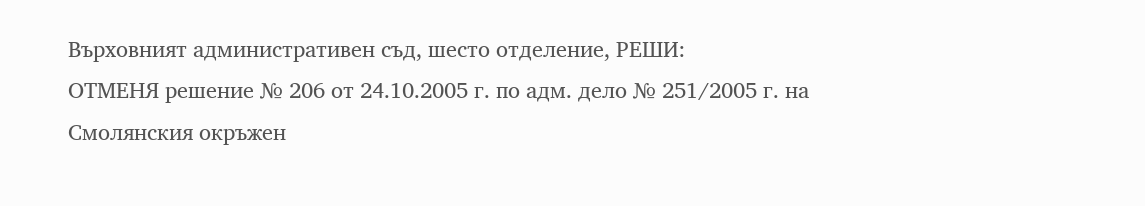Върховният административен съд, шесто отделение, РЕШИ:
ОТМЕНЯ решение № 206 от 24.10.2005 г. по адм. дело № 251/2005 г. на Смолянския окръжен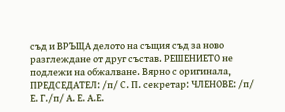съд и ВРЪЩА делото на същия съд за ново разглеждане от друг състав. РЕШЕНИЕТО не подлежи на обжалване. Вярно с оригинала, ПРЕДСЕДАТЕЛ: /п/ С. П. секретар: ЧЛЕНОВЕ: /п/ Е. Г./п/ А. Е. А.Е.